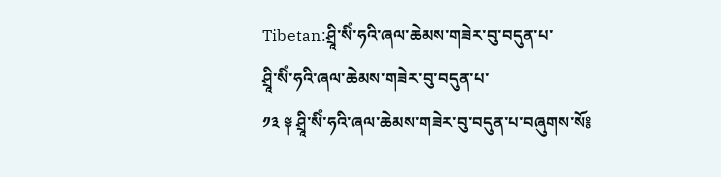Tibetan:ཤྲཱི་སིཾ་ཧའི་ཞལ་ཆེམས་གཟེར་བུ་བདུན་པ་
ཤྲཱི་སིཾ་ཧའི་ཞལ་ཆེམས་གཟེར་བུ་བདུན་པ་
༡༣ ༈ ཤྲཱི་སིཾ་ཧའི་ཞལ་ཆེམས་གཟེར་བུ་བདུན་པ་བཞུགས་སོ༔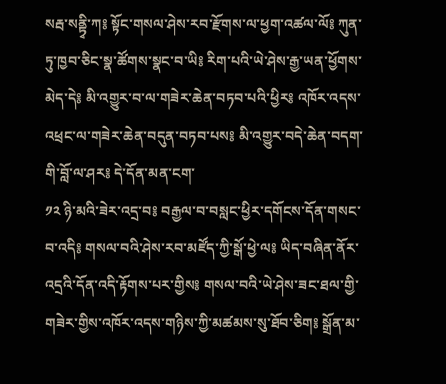སརྦ་སནྟྭི་ཀ༔ སྟོང་གསལ་ཤེས་རབ་རྫོགས་ལ་ཕྱག་འཚལ་ལོ༔ ཀུན་ཏུ་ཁྱབ་ཅིང་སྣ་ཚོགས་སྣང་བ་ཡི༔ རིག་པའི་ཡེ་ཤེས་རྒྱ་ཡན་ཕྱོགས་མེད་དེ༔ མི་འགྱུར་བ་ལ་གཟེར་ཆེན་བཏབ་པའི་ཕྱིར༔ འཁོར་འདས་འཕྲང་ལ་གཟེར་ཆེན་བདུན་བཏབ་པས༔ མི་འགྱུར་བདེ་ཆེན་བདག་གི་བློ་ལ་ཤར༔ དེ་དོན་མན་ངག་
༡༢ ཉི་མའི་ཟེར་འདྲ་བ༔ བརྒྱལ་བ་བསླང་ཕྱིར་དགོངས་དོན་གསང་བ་འདི༔ གསལ་བའི་ཤེས་རབ་མཛོད་ཀྱི་སྒོ་ཕྱེ་ལ༔ ཡིད་བཞིན་ནོར་འདྲའི་དོན་འདི་རྟོགས་པར་གྱིས༔ གསལ་བའི་ཡེ་ཤེས་ཟང་ཐལ་གྱི་གཟེར་གྱིས་འཁོར་འདས་གཉིས་ཀྱི་མཚམས་སུ་ཐོབ་ཅིག༔ སྒྲོན་མ་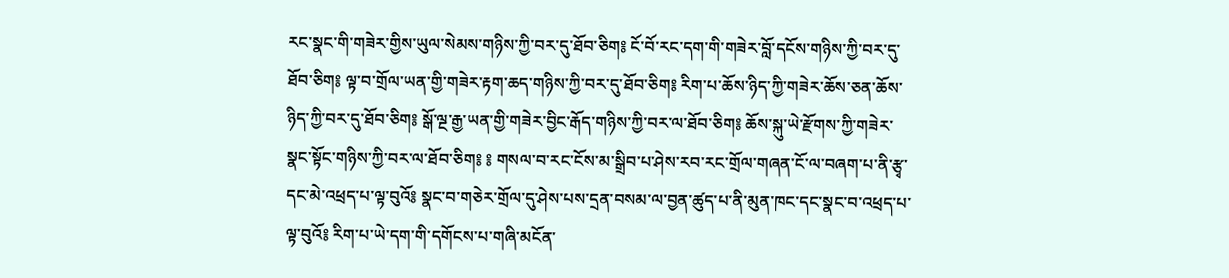རང་སྣང་གི་གཟེར་གྱིས་ཡུལ་སེམས་གཉིས་ཀྱི་བར་དུ་ཐོབ་ཅིག༔ ངོ་བོ་རང་དག་གི་གཟེར་བློ་དངོས་གཉིས་ཀྱི་བར་དུ་ཐོབ་ཅིག༔ ལྟ་བ་གྲོལ་ཡན་གྱི་གཟེར་རྟག་ཆད་གཉིས་ཀྱི་བར་དུ་ཐོབ་ཅིག༔ རིག་པ་ཆོས་ཉིད་ཀྱི་གཟེར་ཆོས་ཅན་ཆོས་ཉིད་ཀྱི་བར་དུ་ཐོབ་ཅིག༔ སྒོ་ལྔ་རྒྱ་ཡན་གྱི་གཟེར་བྱིང་རྒོད་གཉིས་ཀྱི་བར་ལ་ཐོབ་ཅིག༔ ཆོས་སྐུ་ཡེ་རྫོགས་ཀྱི་གཟེར་སྣང་སྟོང་གཉིས་ཀྱི་བར་ལ་ཐོབ་ཅིག༔ ༔ གསལ་བ་རང་ངོས་མ་སྒྲིབ་པ་ཤེས་རབ་རང་གྲོལ་གཞན་ངོ་ལ་བཞག་པ་ནི་རྩྭ་དང་མེ་འཕྲད་པ་ལྟ་བུའོ༔ སྣང་བ་གཅེར་གྲོལ་དུ་ཤེས་པས་དྲན་བསམ་ལ་བྱན་ཚུད་པ་ནི་མུན་ཁང་དང་སྣང་བ་འཕྲད་པ་ལྟ་བུའོ༔ རིག་པ་ཡེ་དག་གི་དགོངས་པ་གཞི་མངོན་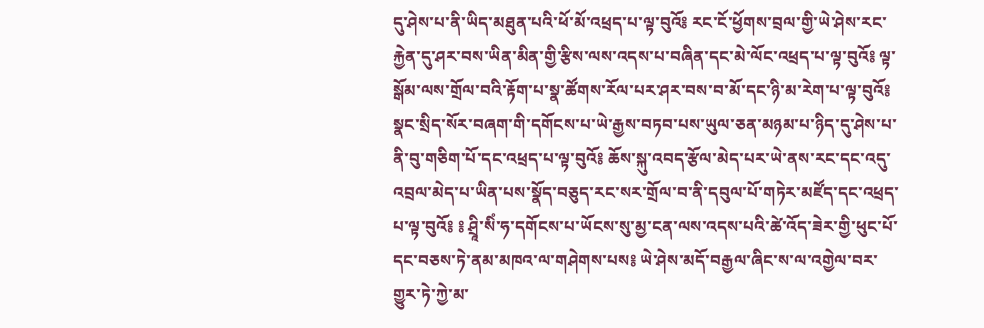དུ་ཤེས་པ་ནི་ཡིད་མཐུན་པའི་ཕོ་མོ་འཕྲད་པ་ལྟ་བུའོ༔ རང་ངོ་ཕྱོགས་བྲལ་གྱི་ཡེ་ཤེས་རང་རྐྱེན་དུ་ཤར་བས་ཡིན་མིན་གྱི་རྩིས་ལས་འདས་པ་བཞིན་དང་མེ་ལོང་འཕྲད་པ་ལྟ་བུའོ༔ ལྟ་སྒོམ་ལས་གྲོལ་བའི་རྟོག་པ་སྣ་ཚོགས་རོལ་པར་ཤར་བས་བ་མོ་དང་ཉི་མ་རེག་པ་ལྟ་བུའོ༔ སྣང་སྲིད་སོར་བཞག་གི་དགོངས་པ་ཡེ་རྒྱས་བཏབ་པས་ཡུལ་ཅན་མཉམ་པ་ཉིད་དུ་ཤེས་པ་ནི་བུ་གཅིག་པོ་དང་འཕྲད་པ་ལྟ་བུའོ༔ ཆོས་སྐུ་འབད་རྩོལ་མེད་པར་ཡེ་ནས་རང་དང་འདུ་འབྲལ་མེད་པ་ཡིན་པས་སྣོད་བཅུད་རང་སར་གྲོལ་བ་ནི་དབུལ་པོ་གཏེར་མཛོད་དང་འཕྲད་པ་ལྟ་བུའོ༔ ༔ ཤྲཱི་སིཾ་ཧ་དགོངས་པ་ཡོངས་སུ་མྱ་ངན་ལས་འདས་པའི་ཚེ་འོད་ཟེར་གྱི་ཕུང་པོ་དང་བཅས་ཏེ་ནམ་མཁའ་ལ་གཤེགས་པས༔ ཡེ་ཤེས་མདོ་བརྒྱལ་ཞིང་ས་ལ་འགྱེལ་བར་གྱུར་ཏེ་ཀྱེ་མ་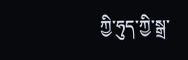ཀྱི་ཧུད་ཀྱི་སྒྲ་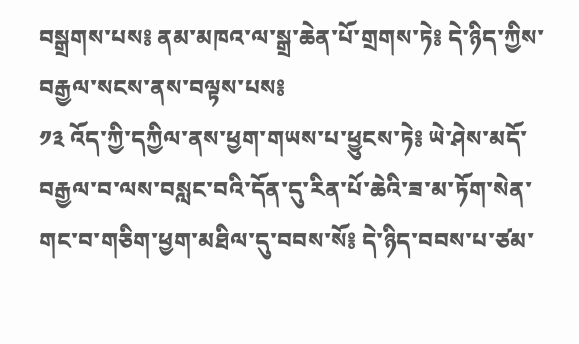བསྒྲགས་པས༔ ནམ་མཁའ་ལ་སྒྲ་ཆེན་པོ་གྲགས་ཏེ༔ དེ་ཉིད་ཀྱིས་བརྒྱལ་སངས་ནས་བལྟས་པས༔
༡༣ འོད་ཀྱི་དཀྱིལ་ནས་ཕྱག་གཡས་པ་ཕྱུངས་ཏེ༔ ཡེ་ཤེས་མདོ་བརྒྱལ་བ་ལས་བསླང་བའི་དོན་དུ་རིན་པོ་ཆེའི་ཟ་མ་ཏོག་སེན་གང་བ་གཅིག་ཕྱག་མཐིལ་དུ་བབས་སོ༔ དེ་ཉིད་བབས་པ་ཙམ་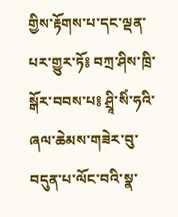གྱིས་རྟོགས་པ་དང་ལྡན་པར་གྱུར་ཏོ༔ བཀྲ་ཤིས་ཁྲི་སྒོར་བབས་པ༔ ཤྲཱི་སིཾ་ཧའི་ཞལ་ཆེམས་གཟེར་བུ་བདུན་པ་ལོང་བའི་སྣ་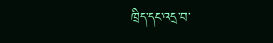ཁྲིད་དང་འདྲ་བ་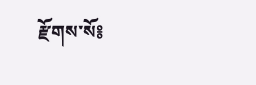རྫོགས་སོ༔